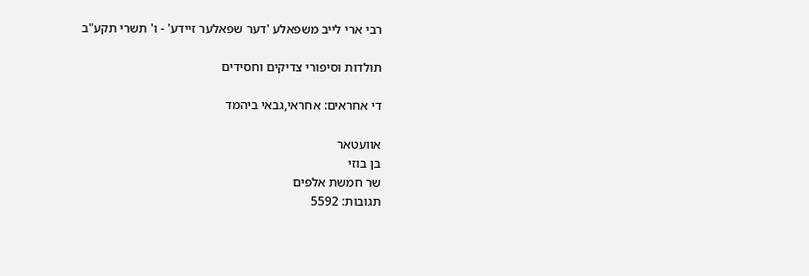רבי ארי לייב משפאלע 'דער שפאלער זיידע' - ו' תשרי תקע"ב

תולדות וסיפורי צדיקים וחסידים

די אחראים: אחראי,גבאי ביהמד

אוועטאר
בן בוזי
שר חמשת אלפים
תגובות: 5592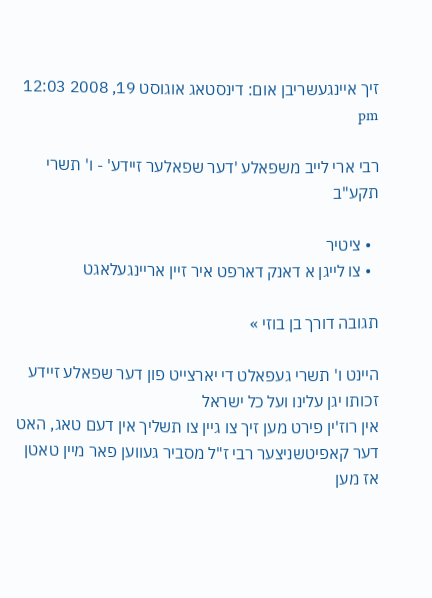זיך איינגעשריבן אום: דינסטאג אוגוסט 19, 2008 12:03 pm

רבי ארי לייב משפאלע 'דער שפאלער זיידע' - ו' תשרי תקע"ב

  • ציטיר
  • צו לייגן א דאנק דארפט איר זיין אריינגעלאגט

תגובה דורך בן בוזי »

היינט ו' תשרי געפאלט די יארצייט פון דער שפאלע זיידע זכותו יגן עלינו ועל כל ישראל
אין רוז'ין פירט מען זיך צו גיין צו תשליך אין דעם טאג, האט דער קאפיטשניצער רבי ז"ל מסביר געווען פאר מיין טאטן אז מען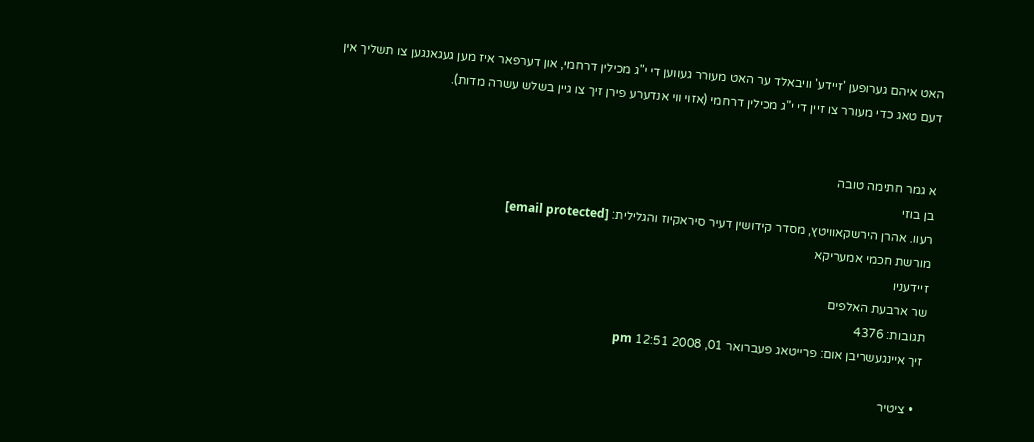האט איהם גערופען 'זיידע' וויבאלד ער האט מעורר געווען די י"ג מכילין דרחמי, און דערפאר איז מען געגאנגען צו תשליך אין דעם טאג כדי מעורר צו זיין די י"ג מכילין דרחמי (אזוי ווי אנדערע פירן זיך צו גיין בשלש עשרה מדות).


א גמר חתימה טובה
בן בוזי
רעוו. אהרן הירשקאוויטץ, מסדר קידושין דעיר סיראקיוז והגלילית: [email protected]
מורשת חכמי אמעריקא
זיידעניו
שר ארבעת האלפים
תגובות: 4376
זיך איינגעשריבן אום: פרייטאג פעברואר 01, 2008 12:51 pm

  • ציטיר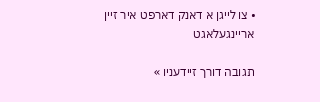• צו לייגן א דאנק דארפט איר זיין אריינגעלאגט

תגובה דורך זיידעניו »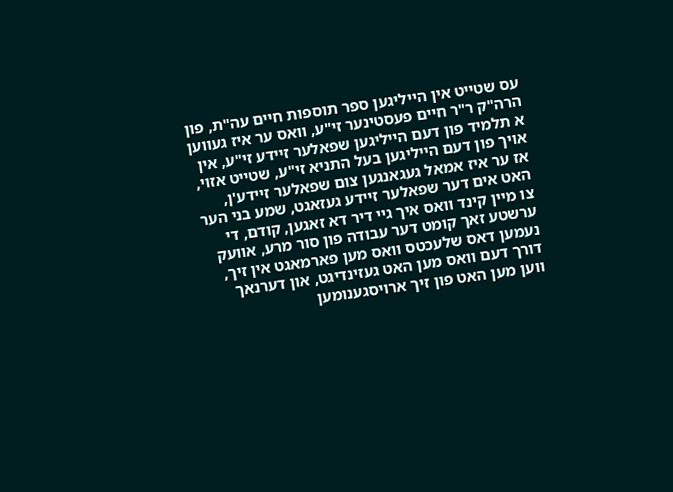עס שטייט אין הייליגען ספר תוספות חיים עה"ת, פון הרה"ק ר"ר חיים פעסטינער זי"ע, וואס ער איז געווען א תלמיד פון דעם הייליגען שפאלער זיידע זי"ע, אין אויך פון דעם הייליגען בעל התניא זי"ע, שטייט אזוי, אז ער איז אמאל געגאנגען צום שפאלער זיידע'ן, האט אים דער שפאלער זיידע געזאגט, שמע בני הער צו מיין קינד וואס איך גיי דיר דא זאגען, קודם, די ערשטע זאך קומט דער עבודה פון סור מרע, אוועק נעמען דאס שלעכטס וואס מען פארמאגט אין זיך, דורך דעם וואס מען האט געזינדיגט, און דערנאך ווען מען האט פון זיך ארויסגענומען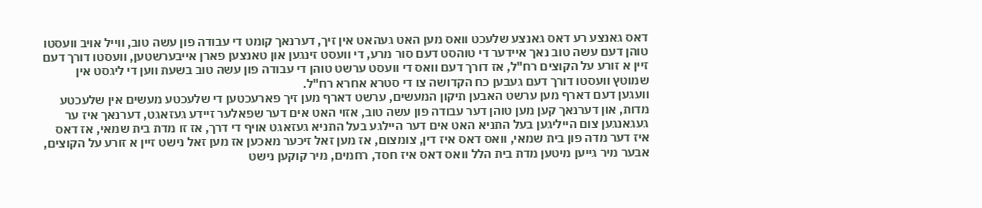דאס גאנצע רע דאס גאנצע שלעכט וואס מען האט געהאט אין זיך, דערנאך קומט די עבודה פון עשה טוב, ווייל אויב וועסטו טוהן דעם עשה טוב נאך איידער די טוהסט דעם סור מרע, די וועסט זינגען און טאנצען פארן אייבערשטען, וועסטו דורך דעם זיין א זורע על הקוצים רח"ל, אז דורך דעם וואס די וועסט ערשט טוהן די עבודה פון עשה טוב בשעת ווען די ליגסט אין שמוטץ וועסטו דורך דעם געבען כח הקדושה צו די סטרא אחרא רח"ל.
וועגען דעם דארף מען ערשט האבען תיקון המעשים, ערשט דארף מען זיך פארעכטען די שלעכטע מעשים אין שלעכטע מדות, און דערנאך קען מען טוהן דער עבודה פון עשה טוב, אזוי האט אים דער שפאלער זיידע געזאגט, דערנאך איז ער געגאנגען צום הייליגען בעל התניא האט אים דער היילגע בעל התניא געזאגט אויף די דרך, אז זו מדת בית שמאי, אז דאס איז דער מדה פון בית שמאי, וואס דאס איז דין, צומצום, אז מען זאל זיכער מאכען אז מען זאל נישט זיין א זורע על הקוצים, אבער מיר גייען מיטען מדת בית הלל וואס דאס איז חסד, רחמים, מיר קוקען נישט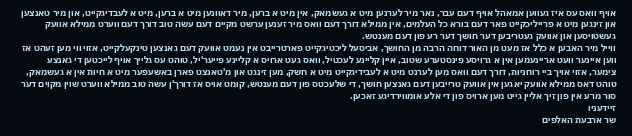אויף וואס עס איז געווען אמאהל אויף דעם עבר, נאר מיר לערנען מיט א געשמאק, אין מיט א ברען, מיר דאוונען מיט א ברען, מיט א לעבדיגקייט, און מיר טאנצען און זינגען מיט א פרייליכקייט פאר דעם בורא כל העלמים, אין ממילא דורך דעם וואס מיר זענען ערשט מקיים דעם עשה טוב דורך דעם ווערט ממילא אוועק געשטויסען און אוועק געטריבען דער חושך דער רע פון דעם מענטש.
ווייל מיר האבען א כלל אז מעט מן האור דוחה הרבה מן החושך, אביסעל ליכטיגקייט פארטרייבט אין נעמט אוועק דעם גאנצען טינקעלקייט, אזוי ווי מען זעהט אז ווען איינער וועט אריינעמען אין א גרויסע פינסטערע שטוב, איין קליינע לעכטיל, וואס געט ארויס א קליינע פייער'יל, טוהט עס גלייך אויף לייכטען די גאנצע צימער, אזוי אויך ביי רוחניות, דורך דעם וואס מען לערנט מיט א לעבידיגקייט מיט א חשק, מען זינגט און מ'טאנצט פארן באשעפער מיט א חיות אין א געשמאק, טוהט דאס ממילא אוועק יאגען אין אוועק טרייבען דעם גאנצען חושך, די שלעכטס פון דעם מענטש, קומט אויס אז דורך'ן עשה טוב ממילא ווערט שוין מקוים דער סור מרע אין פון זיך אליין גייט מען ארויס פון די אלע אומווירדיגע זאכען.
זיידעניו
שר ארבעת האלפים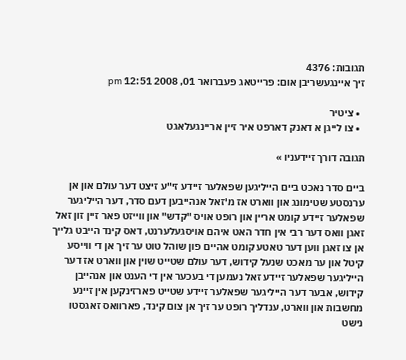תגובות: 4376
זיך איינגעשריבן אום: פרייטאג פעברואר 01, 2008 12:51 pm

  • ציטיר
  • צו לייגן א דאנק דארפט איר זיין אריינגעלאגט

תגובה דורך זיידעניו »

ביים סדר נאכט ביים הייליגען שפאלער זיידע זי"ע זיצט דער עולם און אן ערנסטע שטימונג און ווארט אז מ'זאל אנהייבען דעם סדר, דער הייליגער שפאלער זיידע קומט אריין און רופט אויס "קדש" און ווייזט פאר זיין זון זאל זאגן וואס דער רבי אין חדר האט איהם אויסגעלערנט, דאס קינד הייבט גלייך אן צו זאגן ווען דער טאטע קומט אהיים פון שוהל טוט ער זיך אן די ווייסע קיטל און ער מאכט שנעל קידוש, דער עולם שטייט שוין און ווארט אז דער הייליגער שפאלער זיידע זאל נעמען די בעכער אין די הענט און אנהייבן קידוש, אבער דער הייליגער שפאלער זיידע שטייט פארזינקען אין זיינע מחשבות און ווארט, ענדליך רופט ער זיך אן צום קינד, פארוואס זאגסטו נישט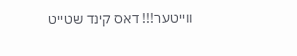ווייטער!!! דאס קינד שטייט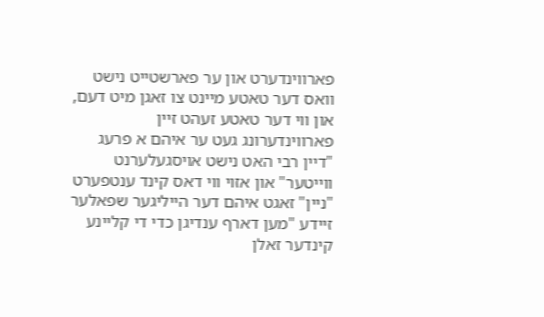פארווינדערט און ער פארשטייט נישט וואס דער טאטע מיינט צו זאגן מיט דעם, און ווי דער טאטע זעהט זיין פארווינדערונג געט ער איהם א פרעג "דיין רבי האט נישט אויסגעלערנט ווייטער" און אזוי ווי דאס קינד ענטפערט "ניין" זאגט איהם דער הייליגער שפאלער זיידע "מען דארף ענדיגן כדי די קליינע קינדער זאלן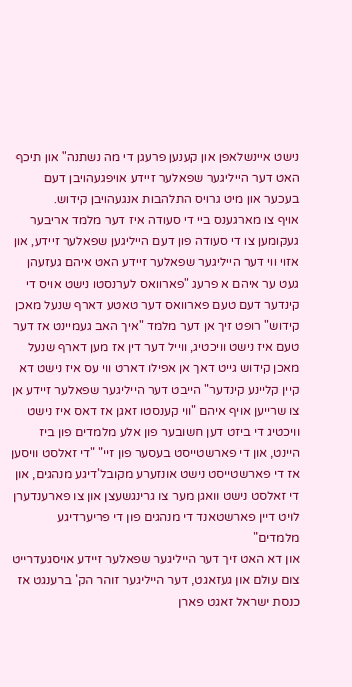נישט איינשלאפן און קענען פרעגן די מה נשתנה" און תיכף האט דער הייליגער שפאלער זיידע אויפגעהויבן דעם בעכער און מיט גרויס התלהבות אנגעהויבן קידוש.
אויף צו מארגענס ביי די סעודה איז דער מלמד אריבער געקומען צו די סעודה פון דעם הייליגען שפאלער זיידע, און אזוי ווי דער הייליגער שפאלער זיידע האט איהם געזעהן געט ער איהם א פרעג "פארוואס לערנסטו נישט אויס די קינדער דעם טעם פארוואס דער טאטע דארף שנעל מאכן קידוש" רופט זיך אן דער מלמד "איך האב געמיינט אז דער טעם איז נישט וויכטיג, ווייל דער דין אז מען דארף שנעל מאכן קידוש גייט דאך אן אפילו דארט ווי עס איז נישט דא קיין קליינע קינדער" הייבט דער הייליגער שפאלער זיידע אן צו שרייען אויף איהם "ווי קענסטו זאגן אז דאס איז נישט וויכטיג די ביזט דען חשובער פון אלע מלמדים פון ביז היינט, און די פארשטייסט בעסער פון זיי" "די זאלסט וויסען אז די פארשטייסט נישט אונזערע מקובל'דיגע מנהגים, און די זאלסט נישט וואגן מער צו גרינגשעצן און צו פארענדערן לויט דיין פארשטאנד די מנהגים פון די פריערדיגע מלמדים"
און דא האט זיך דער הייליגער שפאלער זיידע אויסגעדרייט צום עולם און געזאגט, דער הייליגער זוהר הק' ברענגט אז כנסת ישראל זאגט פארן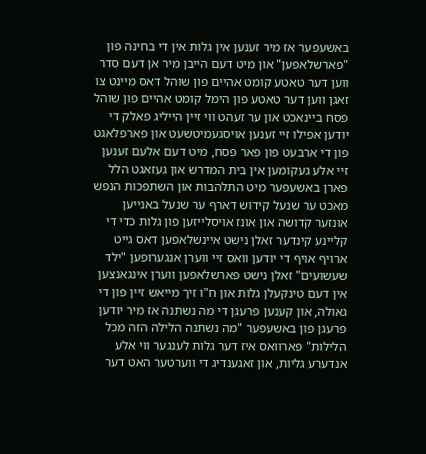באשעפער אז מיר זענען אין גלות אין די בחינה פון "פארשלאפען" און מיט דעם הייבן מיר אן דעם סדר ווען דער טאטע קומט אהיים פון שוהל דאס מיינט צו זאגן ווען דער טאטע פון הימל קומט אהיים פון שוהל פסח ביינאכט און ער זעהט ווי זיין הייליג פאלק די יודען אפילו זיי זענען אויסגעמיטשעט און פארפלאגט פון די ארבעט פון פאר פסח, מיט דעם אלעם זענען זיי אלע געקומען אין בית המדרש און געזאגט הלל פארן באשעפער מיט התלהבות און השתפכות הנפש מאכט ער שנעל קידוש דארף ער שנעל באנייען אונזער קדושה און אונז אויסלייזען פון גלות כדי די קליינע קינדער זאלן נישט איינשלאפען דאס גייט ארויף אויף די יודען וואס זיי ווערן אנגערופען "ילד שעשועים" זאלן נישט פארשלאפען ווערן אינגאנצען אין דעם טינקעלן גלות און ח"ו זיך מייאש זיין פון די גאולה, און קענען פרעגן די מה נשתנה אז מיר יודען פרעגן פון באשעפער "מה נשתנה הלילה הזה מכל הלילות" פארוואס איז דער גלות לענגער ווי אלע אנדערע גליות, און זאגענדיג די ווערטער האט דער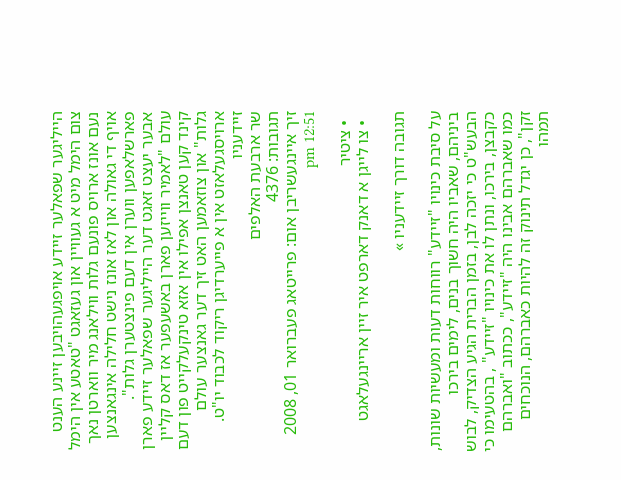הייליגער שפאלער זיידע אויפגעהויבען זיינע הענט צום הימל מיט א געוויין און געזאגט "טאטע אין הימל נעם אונז ארויס פונעם גלות ווילאנג מיר ווארטן נאך אויף די גאולה און לאז אונז נישט חלילה אינגאנצען פארשלאפען ווערן אין דעם פינצטערן גלות".
אבער יעצט זאגט דער הייליגער שפאלער זיידע פארן עולם "לאמיר ווייזען פארן באשעפער אז דאס קליין קינד קען טאנצן אפילו אין אזא טינקעלקייט פון דעם גלות" און צוזאמען האט זיך דער גאנצער עולם ארויסגעלאזט אין א פייערדיגן ריקוד לכבוד יו"ט.
זיידעניו
שר ארבעת האלפים
תגובות: 4376
זיך איינגעשריבן אום: פרייטאג פעברואר 01, 2008 12:51 pm

  • ציטיר
  • צו לייגן א דאנק דארפט איר זיין אריינגעלאגט

תגובה דורך זיידעניו »

על סיבת כינויו "זיידע" רווחות דעות ומעשיות שונות, ביניהם, שאביו היה חשוך בנים, לימים בירכו הבעש"ט כי יזכה לבן, בזמן הברית הגיע הצדיק, לבוש כקבצן, בירכו, ונתן לו את כינויו "זיידע" , בהטעימו כי כמו שאברהם אבינו היה "זיידע", ככתוב "ואברהם זקן", כן יגדל תינוק זה להיות כאברהם, הנוכחים תמהו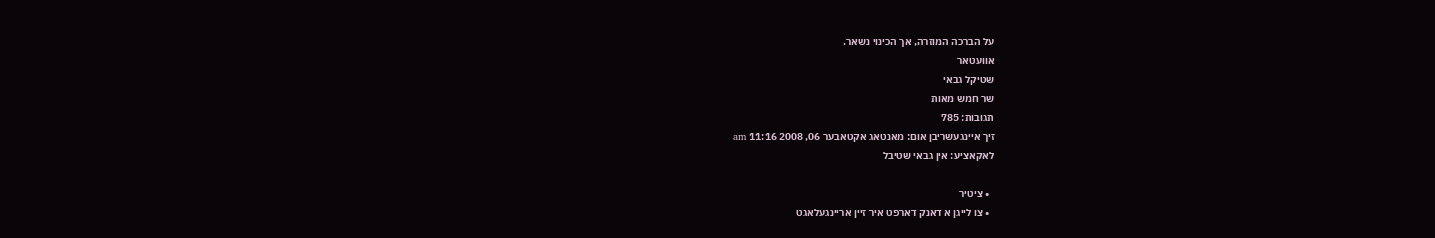על הברכה המוזרה, אך הכינוי נשאר.
אוועטאר
שטיקל גבאי
שר חמש מאות
תגובות: 785
זיך איינגעשריבן אום: מאנטאג אקטאבער 06, 2008 11:16 am
לאקאציע: אין גבאי שטיבל

  • ציטיר
  • צו לייגן א דאנק דארפט איר זיין אריינגעלאגט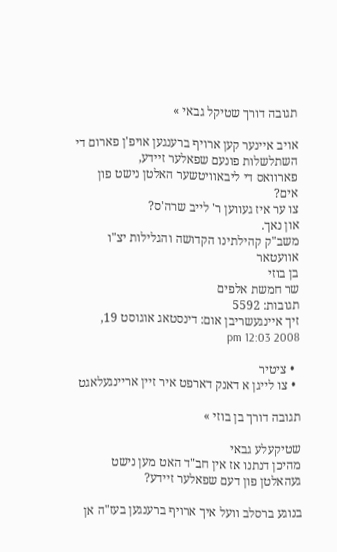תגובה דורך שטיקל גבאי »

אויב איינער קען ארויף ברענגען אויפ'ן פארום די השתלשלות פונעם שפאלער זיידע,
פארוואס די ליבאוויטשער האלטן נישט פון אים?
צו ער איז געווען ר' לייב שרה'ס?
און נאך.
משב"ק קהילתינו הקדושה והגלילות יצ"ו
אוועטאר
בן בוזי
שר חמשת אלפים
תגובות: 5592
זיך איינגעשריבן אום: דינסטאג אוגוסט 19, 2008 12:03 pm

  • ציטיר
  • צו לייגן א דאנק דארפט איר זיין אריינגעלאגט

תגובה דורך בן בוזי »

שטיקעלע גבאי
מהיכן דנתנו אז אין חב"ד האט מען נישט געהאלטן פון דעם שפאלער זיידע?

בנוגע ברסלב וועל איך ארויף ברענגען בעז"ה אן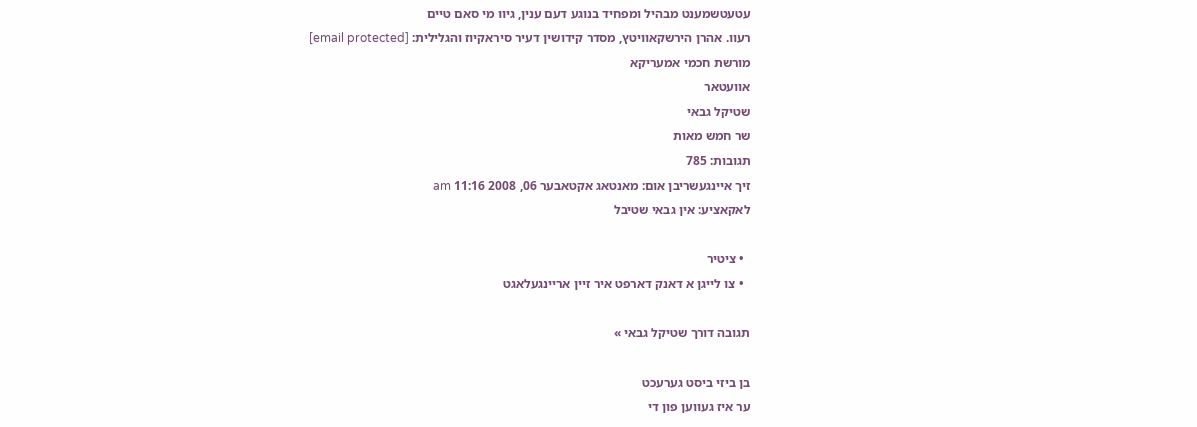עטעטשמענט מבהיל ומפחיד בנוגע דעם ענין, גיוו מי סאם טיים
רעוו. אהרן הירשקאוויטץ, מסדר קידושין דעיר סיראקיוז והגלילית: [email protected]
מורשת חכמי אמעריקא
אוועטאר
שטיקל גבאי
שר חמש מאות
תגובות: 785
זיך איינגעשריבן אום: מאנטאג אקטאבער 06, 2008 11:16 am
לאקאציע: אין גבאי שטיבל

  • ציטיר
  • צו לייגן א דאנק דארפט איר זיין אריינגעלאגט

תגובה דורך שטיקל גבאי »

בן ביזי ביסט גערעכט
ער איז געווען פון די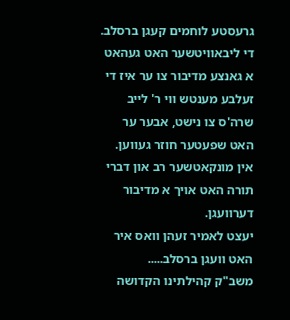גרעסטע לוחמים קעגן ברסלב.
די ליבאוויטשער האט געהאט א גאנצע מדיבור צו ער איז די זעלבע מענטש ווי ר' לייב שרה'ס צו נישט, אבער ער האט שפעטער חוזר געווען. אין מונקאטשער רב און דברי תורה האט אויך א מדיבור דערוועגן.
יעצט לאמיר זעהן וואס איר האט וועגן ברסלב.....
משב"ק קהילתינו הקדושה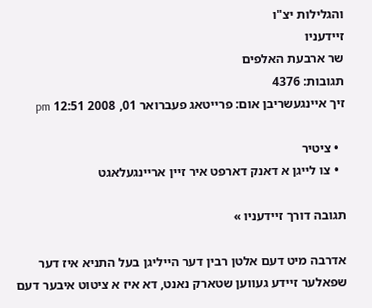והגלילות יצ"ו
זיידעניו
שר ארבעת האלפים
תגובות: 4376
זיך איינגעשריבן אום: פרייטאג פעברואר 01, 2008 12:51 pm

  • ציטיר
  • צו לייגן א דאנק דארפט איר זיין אריינגעלאגט

תגובה דורך זיידעניו »

אדרבה מיט דעם אלטן רבין דער הייליגן בעל התניא איז דער שפאלער זיידע געווען שטארק נאנט, דא איז א ציטוט איבער דעם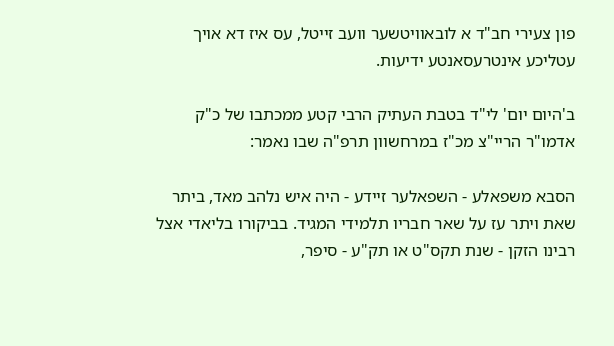פון צעירי חב"ד א לובאוויטשער וועב זייטל, עס איז דא אויך עטליכע אינטרעסאנטע ידיעות.

ב'היום יום' לי"ד בטבת העתיק הרבי קטע ממכתבו של כ"ק אדמו"ר הריי"צ מכ"ז במרחשוון תרפ"ה שבו נאמר:

הסבא משפאלע - השפאלער זיידע - היה איש נלהב מאד, ביתר שאת ויתר עז על שאר חבריו תלמידי המגיד. בביקורו בליאדי אצל רבינו הזקן - שנת תקס"ט או תק"ע - סיפר,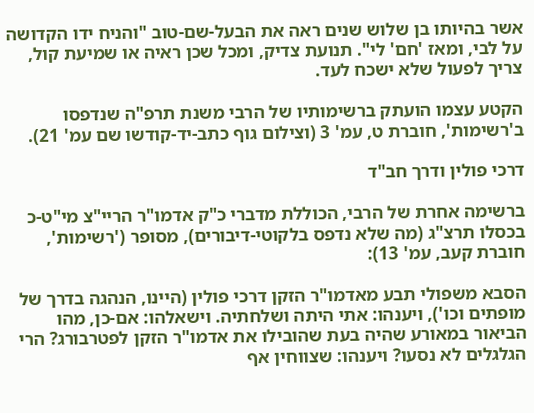אשר בהיותו בן שלוש שנים ראה את הבעל-שם-טוב "והניח ידו הקדושה על לבי, ומאז 'חם' לי". תנועת צדיק, ומכל שכן ראיה או שמיעת קול, צריך לפעול שלא ישכח לעד.

הקטע עצמו הועתק ברשימותיו של הרבי משנת תרפ"ה שנדפסו ב'רשימות', חוברת ט, עמ' 3 (וצילום גוף כתב-יד-קודשו שם עמ' 21).

דרכי פולין ודרך חב"ד

ברשימה אחרת של הרבי, הכוללת מדברי כ"ק אדמו"ר הריי"צ מי"ט-כ בכסלו תרצ"ג (מה שלא נדפס בלקוטי-דיבורים), מסופר ('רשימות', חוברת קעב, עמ' 13):

הסבא משפולי תבע מאדמו"ר הזקן דרכי פולין (היינו, הנהגה בדרך של מופתים וכו'), ויענהו: אתי היתה ושלחתיה. וישאלהו: אם-כן, מהו הביאור במאורע שהיה בעת שהובילו את אדמו"ר הזקן לפטרבורג? הרי הגלגלים לא נסעו? ויענהו: שצווחין אף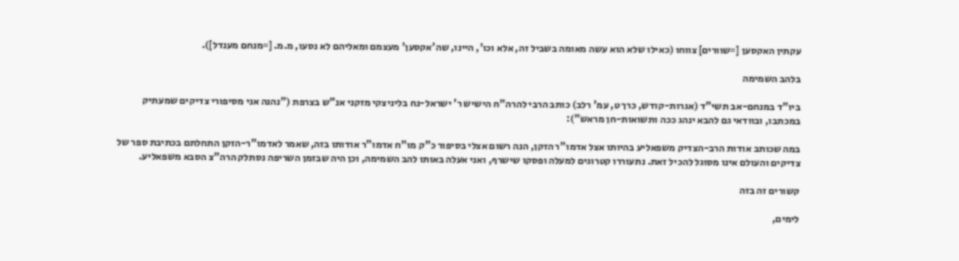עקתין האקסען [=שוורים] צווחו (כאילו שלא הוא עשה מאומה בשביל זה, אלא וכו', היינו, שה'אקסען' מעצמם ומאליהם לא נסעו, מ.מ. [=מנחם מענדל]).

בלהב השמימה

ביו"ד במנחם-אב תשי"ד (אגרות-קודש, כרך ט, עמ' רלב) כותב הרבי להרה"ח הישיש ר' ישראל-נח בליניצקי מזקני אנ"ש בצרפת ("נהנה אני מסיפורי צדיקים שמעתיק במכתבו, ובוודאי גם להבא ינהג ככה ותשואות-חן מראש"):

במה שכותב אודות הרב-הצדיק משפאליע בהיותו אצל אדמו"ר הזקן, הנה רשום אצלי בסיפור כ"ק מו"ח אדמו"ר אודותו בזה, שאמר לאדמו"ר-הזקן התחלתם בכתיבת ספר של צדיקים והעולם אינו מסוגל להכיל זאת. נתעוררו קטרוגים למעלה ופסקו שישרף, ואני אעלה באותו להב השמימה, וכן היה שבזמן השריפה נסתלק הרה"צ הסבא משפאליע.

קשורים זה בזה

לימים,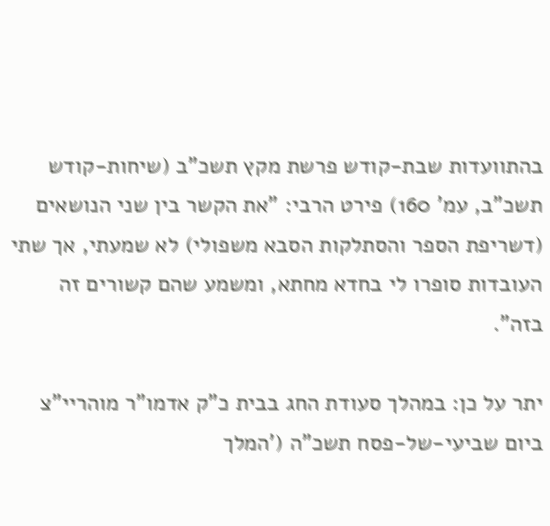בהתוועדות שבת-קודש פרשת מקץ תשכ"ב (שיחות-קודש תשכ"ב, עמ' 160) פירט הרבי: "את הקשר בין שני הנושאים (דשריפת הספר והסתלקות הסבא משפולי) לא שמעתי, אך שתי העובדות סופרו לי בחדא מחתא, ומשמע שהם קשורים זה בזה".

יתר על כן: במהלך סעודת החג בבית כ"ק אדמו"ר מוהריי"צ ביום שביעי-של-פסח תשכ"ה ('המלך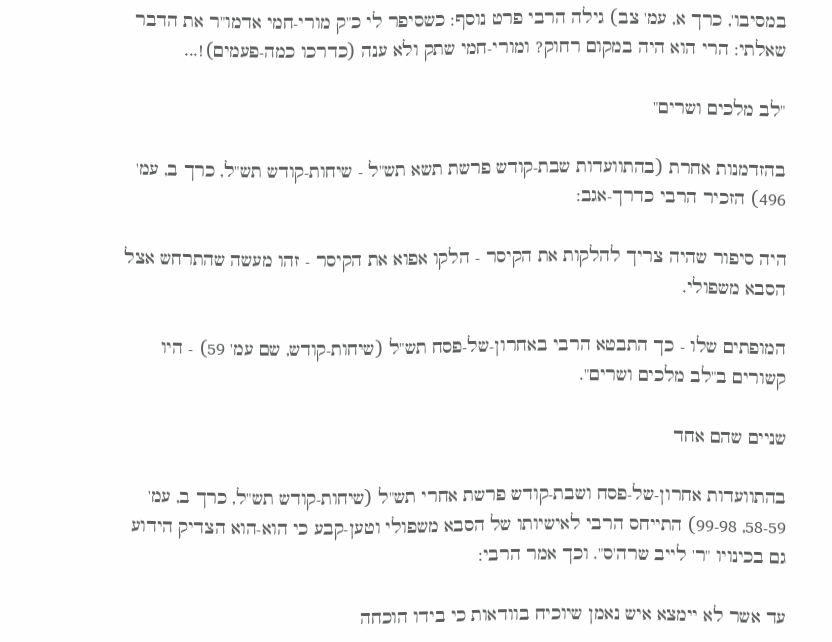במסיבו', כרך א, עמ' צב) גילה הרבי פרט נוסף: כשסיפר לי כ"ק מורי-חמי אדמו"ר את הדבר שאלתי: הרי הוא היה במקום רחוק? ומורי-חמי שתק ולא ענה (כדרכו כמה-פעמים)!...

"לב מלכים ושרים"

בהזדמנות אחרת (בהתוועדות שבת-קודש פרשת תשא תש"ל - שיחות-קודש תש"ל, כרך ב, עמ' 496) הזכיר הרבי כדרך-אגב:

היה סיפור שהיה צריך להלקות את הקיסר - הלקו אפוא את הקיסר - זהו מעשה שהתרחש אצל הסבא משפולי.

המופתים שלו - כך התבטא הרבי באחרון-של-פסח תש"ל (שיחות-קודש, שם עמ' 59) - היו קשורים ב"לב מלכים ושרים".

שניים שהם אחד

בהתוועדות אחרון-של-פסח ושבת-קודש פרשת אחרי תש"ל (שיחות-קודש תש"ל, כרך ב, עמ' 58-59, 99-98) התייחס הרבי לאישיותו של הסבא משפולי וטען-קבע כי הוא-הוא הצדיק הידוע גם בכינויו "ר' לייב שרה'ס". וכך אמר הרבי:

עד אשר לא יימצא איש נאמן שיוכיח בוודאות כי בידו הוכחה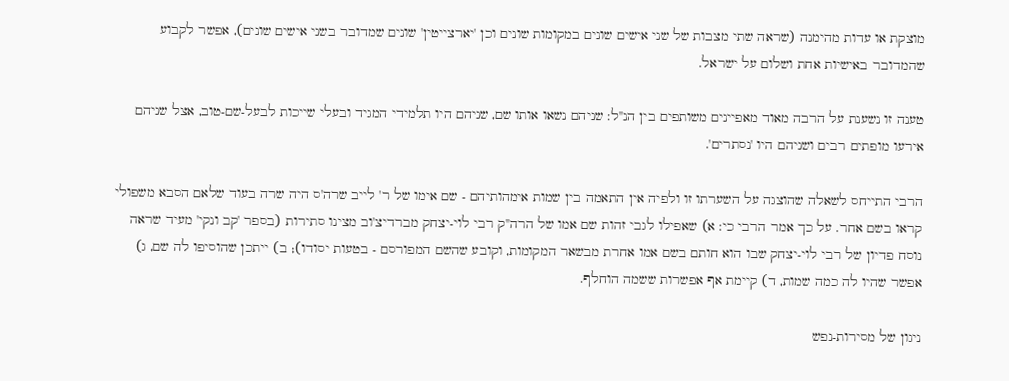מוצקת או עדות מהימנה (שראה שתי מצבות של שני אישים שונים במקומות שונים וכן 'יארצייטין' שונים שמדובר בשני אישים שונים), אפשר לקבוע שהמדובר באישיות אחת ושלום על ישראל.

טענה זו נשענת על הרבה מאוד מאפיינים משותפים בין הנ"ל: שניהם נשאו אותו שם, שניהם היו תלמידי המגיד ובעלי שייכות לבעל-שם-טוב, אצל שניהם אירעו מופתים רבים ושניהם היו 'נסתרים'.

הרבי התייחס לשאלה שהוצגה על השערתו זו ולפיה אין התאמה בין שמות אימהותיהם - שם אימו של ר' לייב שרה'ס היה שרה בעוד שלאם הסבא משפולי קראו בשם אחר. על כך אמר הרבי כי: א) שאפילו לגבי זהות שם אמו של הרה"ק רבי לוי-יצחק מברדיצ'וב מצינו סתירות (בספר 'קב ונקי' מעיד שראה נוסח פדיון של רבי לוי-יצחק שבו הוא חותם בשם אמו אחרת מבשאר המקומות, וקובע שהשם המפורסם - בטעות יסודו); ב) ייתכן שהוסיפו לה שם, ג) אפשר שהיו לה כמה שמות, ד) קיימת אף אפשרות ששמה הוחלף.

ניגון של מסירות-נפש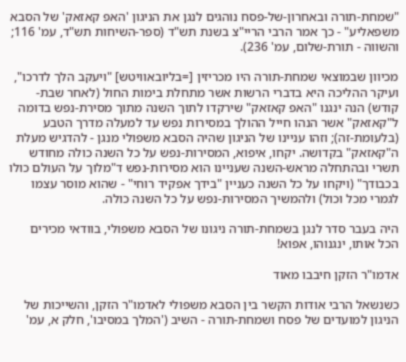"שמחת-תורה ובאחרון-של-פסח נוהגים לנגן את הניגון 'האפ קאזאק' של הסבא משפאליע" - כך אמר הרבי הריי"צ בשנת תש"ד (ספר-השיחות תש"ד, עמ' 116; והשווה - תורת-שלום, עמ' 236).

מכיוון שבמוצאי שמחת-תורה היו מכריזין [=בליובאוויטש] "ויעקב הלך לדרכו", ועיקר ההליכה היא בדברי הרשות אשר מתחלת בימות החול (לאחר שבת-קודש) הנה ינגנו "האפ קאזאק" שירקדו לתוך השנה מתוך מסירת-נפש בדומה ל"קאזאק" אשר הנהו חייל ההולך במסירות נפש עד למעלה מדרך הטבע (בלעומת-זה); וזהו עניינו של הניגון שהיה הסבא משפולי מנגן - להדגיש מעלת ה"קאזאק" בקדושה. יקחו, איפוא, המסירות-נפש על כל השנה כולה מחודש תשרי ובהתחלה מראש-השנה שעניינו הוא מסירות-נפש ד"מלוך על העולם כולו בכבודך" (ויקחו על כל השנה כעניין "בידך אפקיד רוחי" - שהוא מוסר עצמו לגמרי מכל וכול) ולהמשיך המסירות-נפש על כל השנה כולה.

היה בעבר סדר לנגן בשמחת-תורה ניגונו של הסבא משפולי, בוודאי מכירים הכל אותו, ינגנוהו, אפוא!

אדמו"ר הזקן חיבבו מאוד

כשנשאל הרבי אודות הקשר בין הסבא משפולי לאדמו"ר הזקן, והשייכות של הניגון למועדים של פסח ושמחת-תורה - השיב ('המלך במסיבו', חלק א, עמ'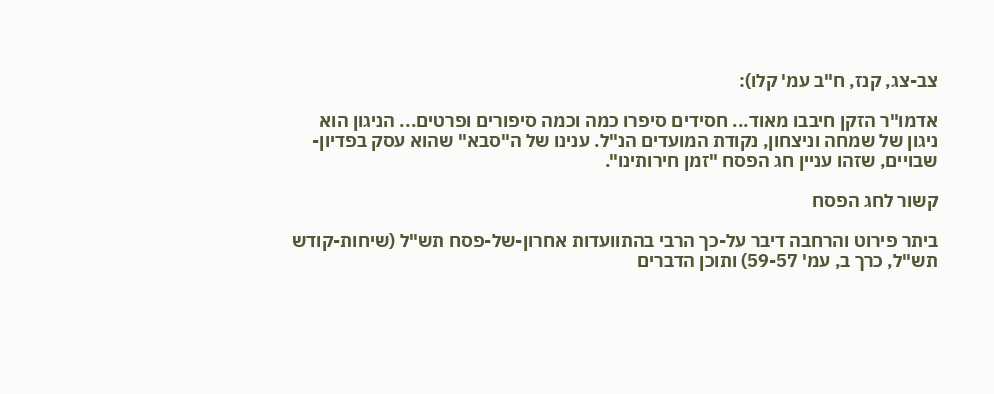צב-צג, קנז, ח"ב עמ' קלו):

אדמו"ר הזקן חיבבו מאוד... חסידים סיפרו כמה וכמה סיפורים ופרטים... הניגון הוא ניגון של שמחה וניצחון, נקודת המועדים הנ"ל. ענינו של ה"סבא" שהוא עסק בפדיון-שבויים, שזהו עניין חג הפסח "זמן חירותינו".

קשור לחג הפסח

ביתר פירוט והרחבה דיבר על-כך הרבי בהתוועדות אחרון-של-פסח תש"ל (שיחות-קודש תש"ל, כרך ב, עמ' 59-57) ותוכן הדברים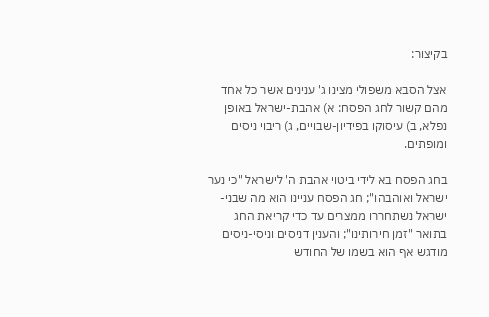בקיצור:

אצל הסבא משפולי מצינו ג' ענינים אשר כל אחד מהם קשור לחג הפסח: א) אהבת-ישראל באופן נפלא, ב) עיסוקו בפידיון-שבויים, ג) ריבוי ניסים ומופתים.

בחג הפסח בא לידי ביטוי אהבת ה' לישראל "כי נער ישראל ואוהבהו"; חג הפסח עניינו הוא מה שבני-ישראל נשתחררו ממצרים עד כדי קריאת החג בתואר "זמן חירותינו"; והענין דניסים וניסי-ניסים מודגש אף הוא בשמו של החודש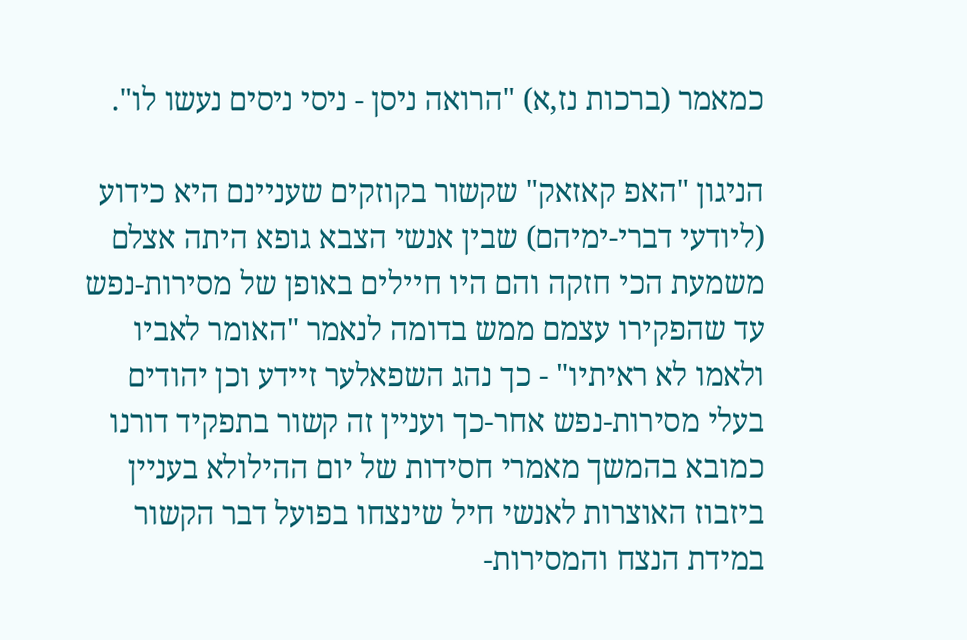כמאמר (ברכות נז,א) "הרואה ניסן - ניסי ניסים נעשו לו".

הניגון "האפ קאזאק" שקשור בקוזקים שעניינם היא כידוע (ליודעי דברי-ימיהם) שבין אנשי הצבא גופא היתה אצלם משמעת הכי חזקה והם היו חיילים באופן של מסירות-נפש עד שהפקירו עצמם ממש בדומה לנאמר "האומר לאביו ולאמו לא ראיתיו" - כך נהג השפאלער זיידע וכן יהודים בעלי מסירות-נפש אחר-כך ועניין זה קשור בתפקיד דורנו כמובא בהמשך מאמרי חסידות של יום ההילולא בעניין ביזבוז האוצרות לאנשי חיל שינצחו בפועל דבר הקשור במידת הנצח והמסירות-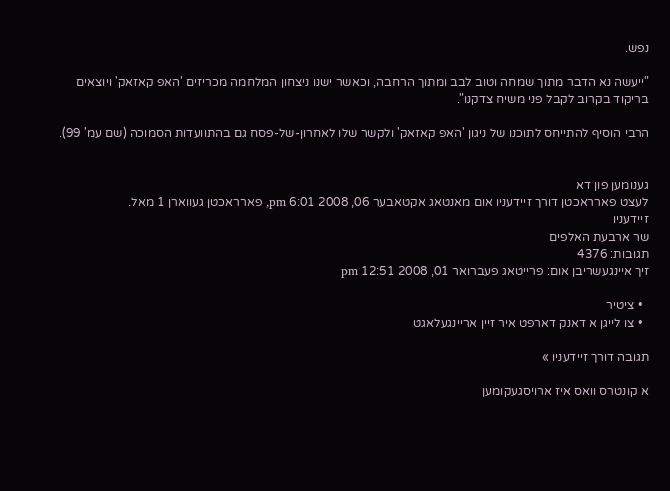נפש.

"ייעשה נא הדבר מתוך שמחה וטוב לבב ומתוך הרחבה, וכאשר ישנו ניצחון המלחמה מכריזים 'האפ קאזאק' ויוצאים בריקוד בקרוב לקבל פני משיח צדקנו".

הרבי הוסיף להתייחס לתוכנו של ניגון 'האפ קאזאק' ולקשר שלו לאחרון-של-פסח גם בהתוועדות הסמוכה (שם עמ' 99).


גענומען פון דא
לעצט פארראכטן דורך זיידעניו אום מאנטאג אקטאבער 06, 2008 6:01 pm, פארראכטן געווארן 1 מאל.
זיידעניו
שר ארבעת האלפים
תגובות: 4376
זיך איינגעשריבן אום: פרייטאג פעברואר 01, 2008 12:51 pm

  • ציטיר
  • צו לייגן א דאנק דארפט איר זיין אריינגעלאגט

תגובה דורך זיידעניו »

א קונטרס וואס איז ארויסגעקומען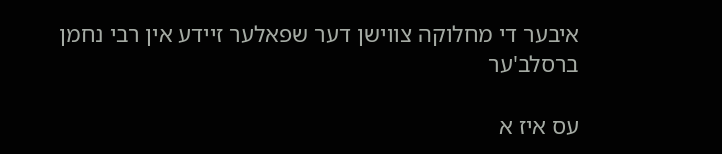איבער די מחלוקה צווישן דער שפאלער זיידע אין רבי נחמן ברסלב'ער

עס איז א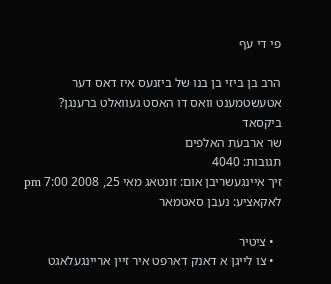פי די עף

הרב בן ביזי בן בנו של ביזנעס איז דאס דער אטעשטמענט וואס דו האסט געוואלט ברענגן?
ביקסאד
שר ארבעת האלפים
תגובות: 4040
זיך איינגעשריבן אום: זונטאג מאי 25, 2008 7:00 pm
לאקאציע: נעבן סאטמאר

  • ציטיר
  • צו לייגן א דאנק דארפט איר זיין אריינגעלאגט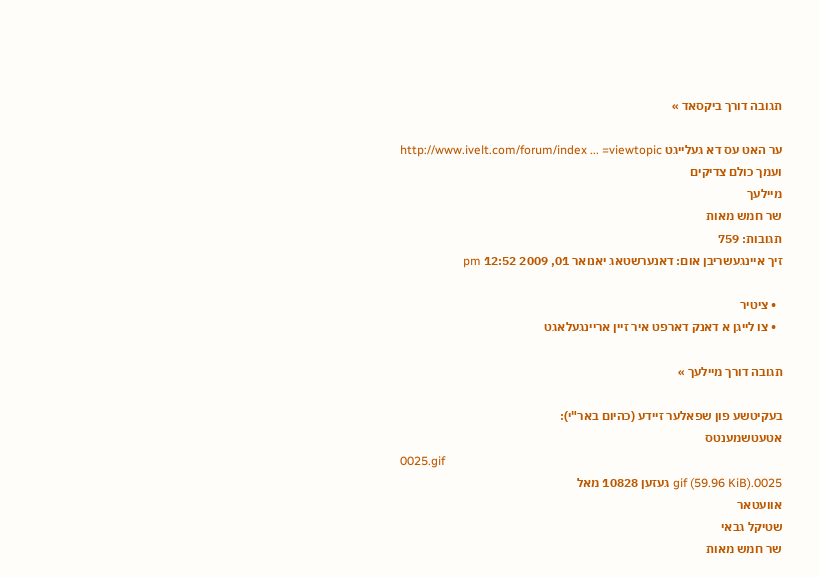תגובה דורך ביקסאד »

ער האט עס דא געלייגט http://www.ivelt.com/forum/index ... =viewtopic
ועמך כולם צדיקים
מיילעך
שר חמש מאות
תגובות: 759
זיך איינגעשריבן אום: דאנערשטאג יאנואר 01, 2009 12:52 pm

  • ציטיר
  • צו לייגן א דאנק דארפט איר זיין אריינגעלאגט

תגובה דורך מיילעך »

בעקיטשע פון שפאלער זיידע (כהיום באר"י):
אטעטשמענטס
0025.gif
0025.gif (59.96 KiB) געזען 10828 מאל
אוועטאר
שטיקל גבאי
שר חמש מאות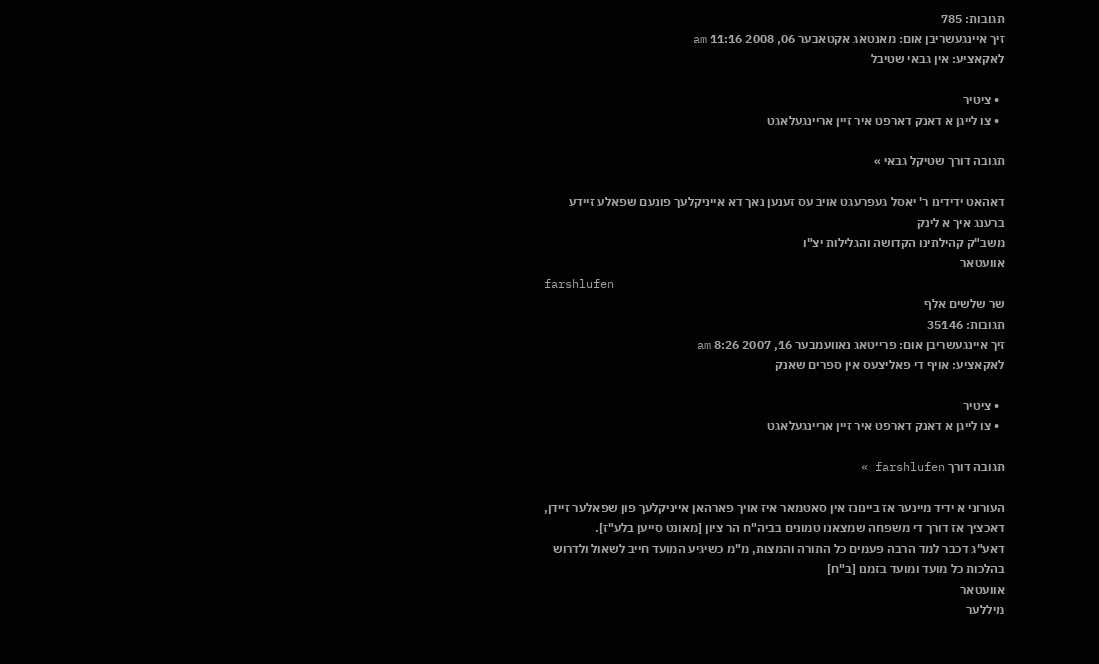תגובות: 785
זיך איינגעשריבן אום: מאנטאג אקטאבער 06, 2008 11:16 am
לאקאציע: אין גבאי שטיבל

  • ציטיר
  • צו לייגן א דאנק דארפט איר זיין אריינגעלאגט

תגובה דורך שטיקל גבאי »

דאהאט ידידינו ר' יאסל געפרעגט אויב עס זענען נאך דא אייניקלעך פונעם שפאלע זיידע
ברענג איך א לינק
משב"ק קהילתינו הקדושה והגלילות יצ"ו
אוועטאר
farshlufen
שר שלשים אלף
תגובות: 35146
זיך איינגעשריבן אום: פרייטאג נאוועמבער 16, 2007 8:26 am
לאקאציע: אויף די פאליצעס אין ספרים שאנק

  • ציטיר
  • צו לייגן א דאנק דארפט איר זיין אריינגעלאגט

תגובה דורך farshlufen »

העורוני א ידיד מיינער אז ביינונז אין סאטמאר איז אויך פארהאן אייניקלעך פון שפאלער זיידן, דאכציך אז דורך די משפחה שמצאנו טמונים בביה"ח הר ציון [מאונט סייען בלע"ז].
דאע"ג דכבר למד הרבה פעמים כל התורה והמצות, מ"מ כשיגיע המועד חייב לשאול ולדרוש בהלכות כל מועד ומועד בזמנו [ב"ח]
אוועטאר
מיללער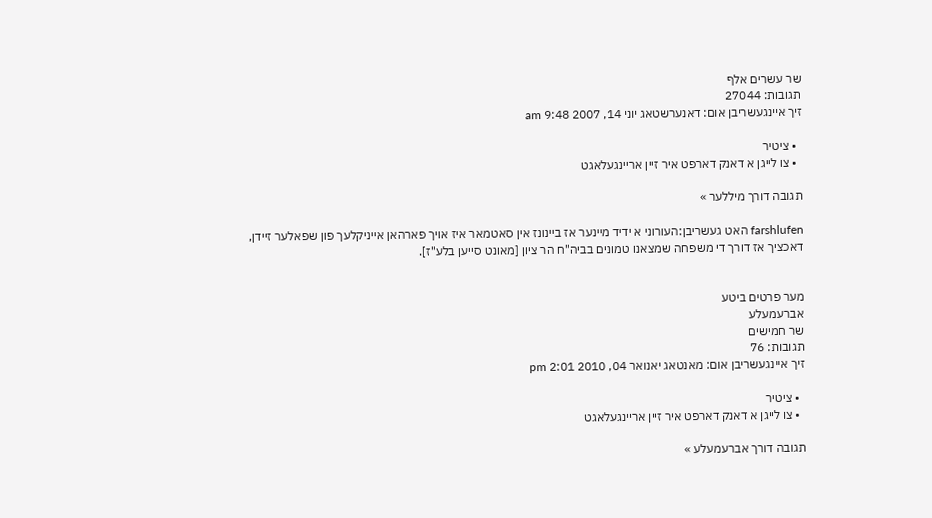שר עשרים אלף
תגובות: 27044
זיך איינגעשריבן אום: דאנערשטאג יוני 14, 2007 9:48 am

  • ציטיר
  • צו לייגן א דאנק דארפט איר זיין אריינגעלאגט

תגובה דורך מיללער »

farshlufen האט געשריבן:העורוני א ידיד מיינער אז ביינונז אין סאטמאר איז אויך פארהאן אייניקלעך פון שפאלער זיידן, דאכציך אז דורך די משפחה שמצאנו טמונים בביה"ח הר ציון [מאונט סייען בלע"ז].


מער פרטים ביטע
אברעמעלע
שר חמישים
תגובות: 76
זיך איינגעשריבן אום: מאנטאג יאנואר 04, 2010 2:01 pm

  • ציטיר
  • צו לייגן א דאנק דארפט איר זיין אריינגעלאגט

תגובה דורך אברעמעלע »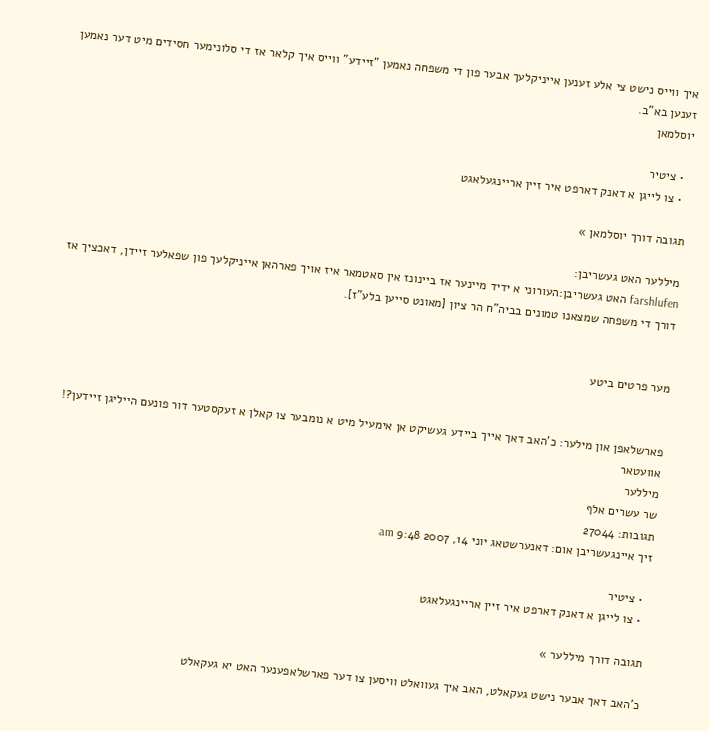איך ווייס נישט צי אלע זענען אייניקלעך אבער פון די משפחה נאמען "זיידע" ווייס איך קלאר אז די סלונימער חסידים מיט דער נאמען זענען בא"ב.
יוסלמאן

  • ציטיר
  • צו לייגן א דאנק דארפט איר זיין אריינגעלאגט

תגובה דורך יוסלמאן »

מיללער האט געשריבן:
farshlufen האט געשריבן:העורוני א ידיד מיינער אז ביינונז אין סאטמאר איז אויך פארהאן אייניקלעך פון שפאלער זיידן, דאכציך אז דורך די משפחה שמצאנו טמונים בביה"ח הר ציון [מאונט סייען בלע"ז].


מער פרטים ביטע


פארשלאפן און מילער: כ'האב דאך אייך ביידע געשיקט אן אימעיל מיט א נומבער צו קאלן א זעקסטער דור פונעם הייליגן זיידען?!
אוועטאר
מיללער
שר עשרים אלף
תגובות: 27044
זיך איינגעשריבן אום: דאנערשטאג יוני 14, 2007 9:48 am

  • ציטיר
  • צו לייגן א דאנק דארפט איר זיין אריינגעלאגט

תגובה דורך מיללער »

כ'האב דאך אבער נישט געקאלט, האב איך געוואלט וויסען צו דער פארשלאפענער האט יא געקאלט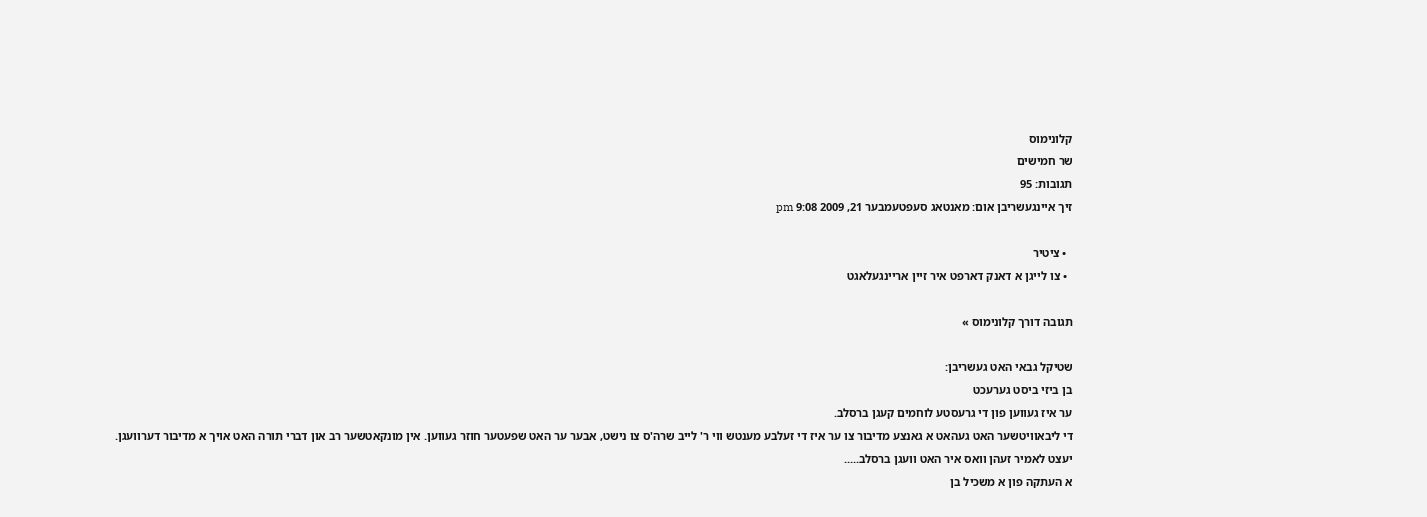קלונימוס
שר חמישים
תגובות: 95
זיך איינגעשריבן אום: מאנטאג סעפטעמבער 21, 2009 9:08 pm

  • ציטיר
  • צו לייגן א דאנק דארפט איר זיין אריינגעלאגט

תגובה דורך קלונימוס »

שטיקל גבאי האט געשריבן:
בן ביזי ביסט גערעכט
ער איז געווען פון די גרעסטע לוחמים קעגן ברסלב.
די ליבאוויטשער האט געהאט א גאנצע מדיבור צו ער איז די זעלבע מענטש ווי ר' לייב שרה'ס צו נישט, אבער ער האט שפעטער חוזר געווען. אין מונקאטשער רב און דברי תורה האט אויך א מדיבור דערוועגן.
יעצט לאמיר זעהן וואס איר האט וועגן ברסלב.....
א העתקה פון א משכיל בן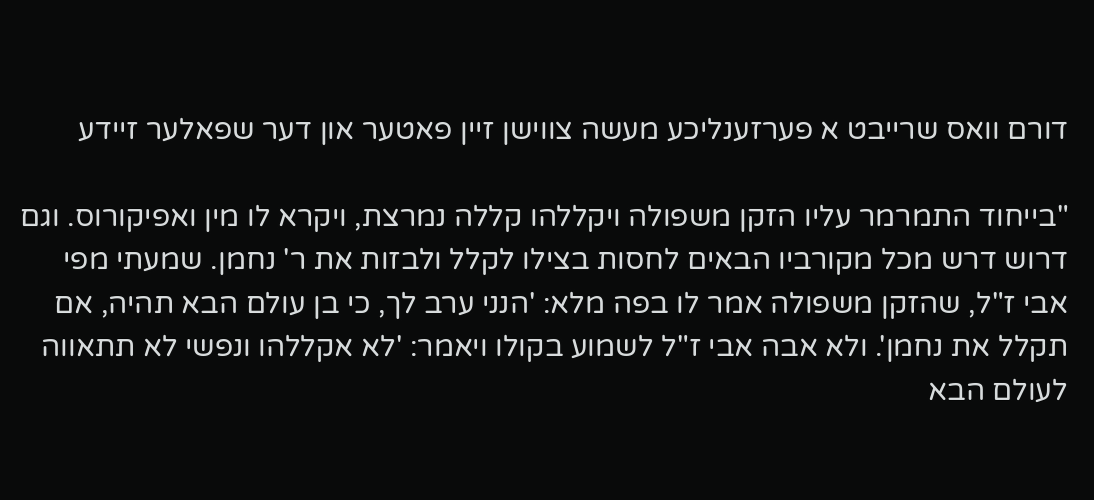דורם וואס שרייבט א פערזענליכע מעשה צווישן זיין פאטער און דער שפאלער זיידע

"בייחוד התמרמר עליו הזקן משפולה ויקללהו קללה נמרצת, ויקרא לו מין ואפיקורוס. וגם דרוש דרש מכל מקורביו הבאים לחסות בצילו לקלל ולבזות את ר' נחמן. שמעתי מפי אבי ז"ל, שהזקן משפולה אמר לו בפה מלא: 'הנני ערב לך, כי בן עולם הבא תהיה, אם תקלל את נחמן'. ולא אבה אבי ז"ל לשמוע בקולו ויאמר: 'לא אקללהו ונפשי לא תתאווה לעולם הבא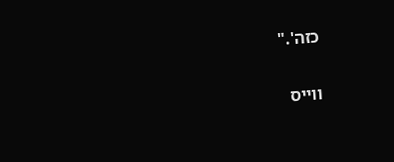כזה'."

ווייס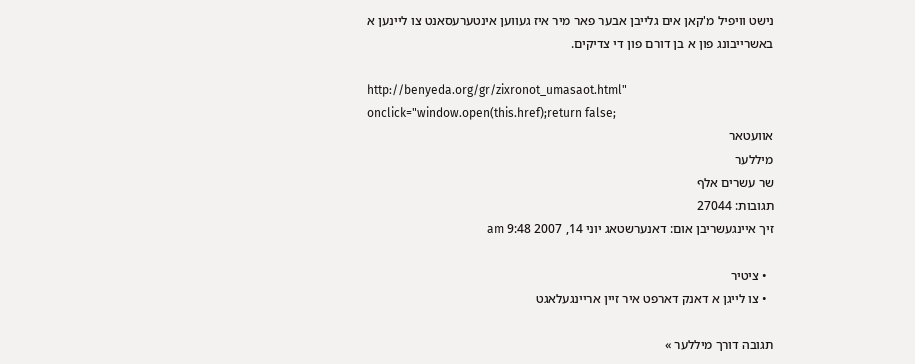נישט וויפיל מ'קאן אים גלייבן אבער פאר מיר איז געווען אינטערעסאנט צו ליינען א באשרייבונג פון א בן דורם פון די צדיקים.

http://benyeda.org/gr/zixronot_umasaot.html" onclick="window.open(this.href);return false;
אוועטאר
מיללער
שר עשרים אלף
תגובות: 27044
זיך איינגעשריבן אום: דאנערשטאג יוני 14, 2007 9:48 am

  • ציטיר
  • צו לייגן א דאנק דארפט איר זיין אריינגעלאגט

תגובה דורך מיללער »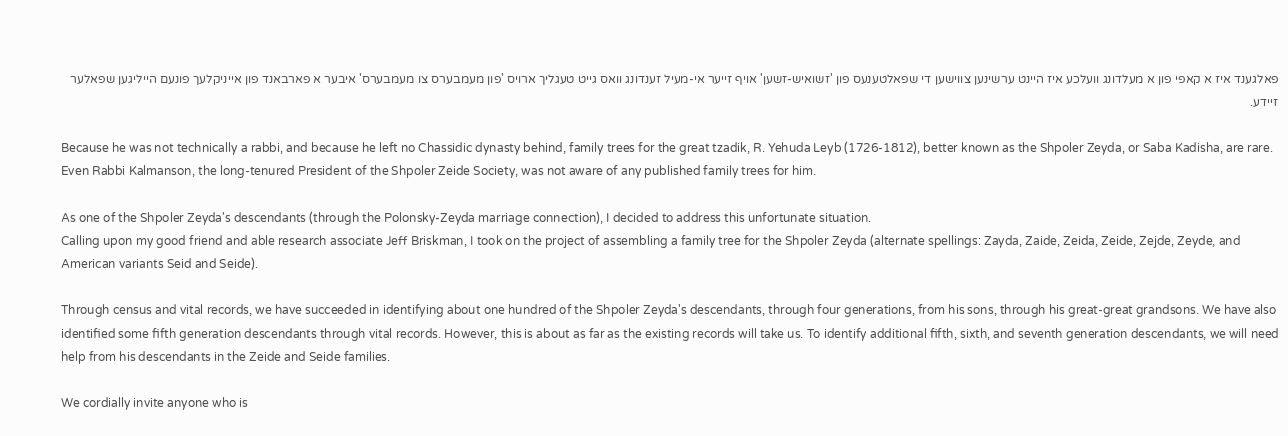פאלגענד איז א קאפי פון א מעלדונג וועלכע איז היינט ערשינען צווישען די שפאלטענעס פון 'זשואיש-זשען' אויף זייער אי-מעיל זענדונג וואס גייט טעגליך ארויס 'פון מעמבערס צו מעמבערס' איבער א פארבאנד פון אייניקלעך פונעם הייליגען שפאלער זיידע.

Because he was not technically a rabbi, and because he left no Chassidic dynasty behind, family trees for the great tzadik, R. Yehuda Leyb (1726-1812), better known as the Shpoler Zeyda, or Saba Kadisha, are rare.
Even Rabbi Kalmanson, the long-tenured President of the Shpoler Zeide Society, was not aware of any published family trees for him.

As one of the Shpoler Zeyda's descendants (through the Polonsky-Zeyda marriage connection), I decided to address this unfortunate situation.
Calling upon my good friend and able research associate Jeff Briskman, I took on the project of assembling a family tree for the Shpoler Zeyda (alternate spellings: Zayda, Zaide, Zeida, Zeide, Zejde, Zeyde, and American variants Seid and Seide).

Through census and vital records, we have succeeded in identifying about one hundred of the Shpoler Zeyda's descendants, through four generations, from his sons, through his great-great grandsons. We have also identified some fifth generation descendants through vital records. However, this is about as far as the existing records will take us. To identify additional fifth, sixth, and seventh generation descendants, we will need help from his descendants in the Zeide and Seide families.

We cordially invite anyone who is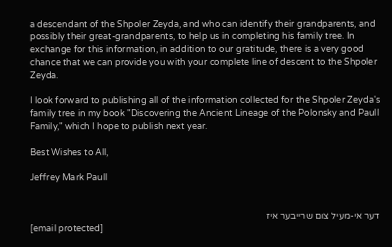a descendant of the Shpoler Zeyda, and who can identify their grandparents, and possibly their great-grandparents, to help us in completing his family tree. In exchange for this information, in addition to our gratitude, there is a very good chance that we can provide you with your complete line of descent to the Shpoler Zeyda.

I look forward to publishing all of the information collected for the Shpoler Zeyda's family tree in my book "Discovering the Ancient Lineage of the Polonsky and Paull Family," which I hope to publish next year.

Best Wishes to All,

Jeffrey Mark Paull


דער אי-מעיל צום שרייבער איז
[email protected]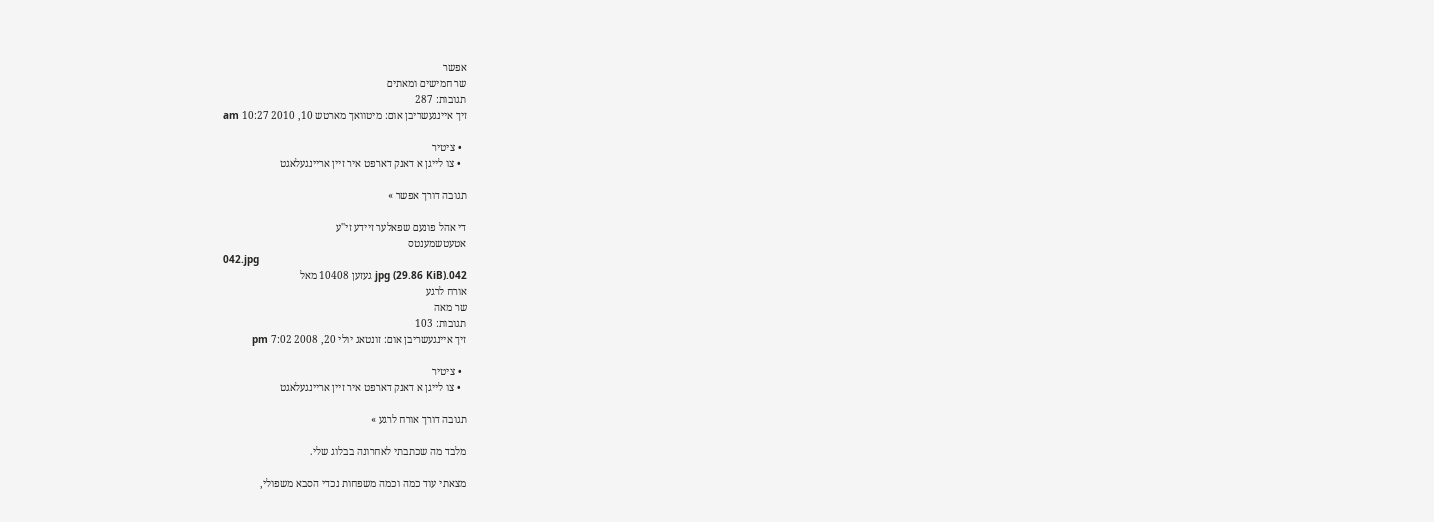אפשר
שר חמישים ומאתים
תגובות: 287
זיך איינגעשריבן אום: מיטוואך מארטש 10, 2010 10:27 am

  • ציטיר
  • צו לייגן א דאנק דארפט איר זיין אריינגעלאגט

תגובה דורך אפשר »

די אהל פונעם שפאלער זיידע זי''ע
אטעטשמענטס
042.jpg
042.jpg (29.86 KiB) געזען 10408 מאל
אורח לרגע
שר מאה
תגובות: 103
זיך איינגעשריבן אום: זונטאג יולי 20, 2008 7:02 pm

  • ציטיר
  • צו לייגן א דאנק דארפט איר זיין אריינגעלאגט

תגובה דורך אורח לרגע »

מלבד מה שכתבתי לאחרונה בבלוג שלי.

מצאתי עוד כמה וכמה משפחות נכדי הסבא משפולי,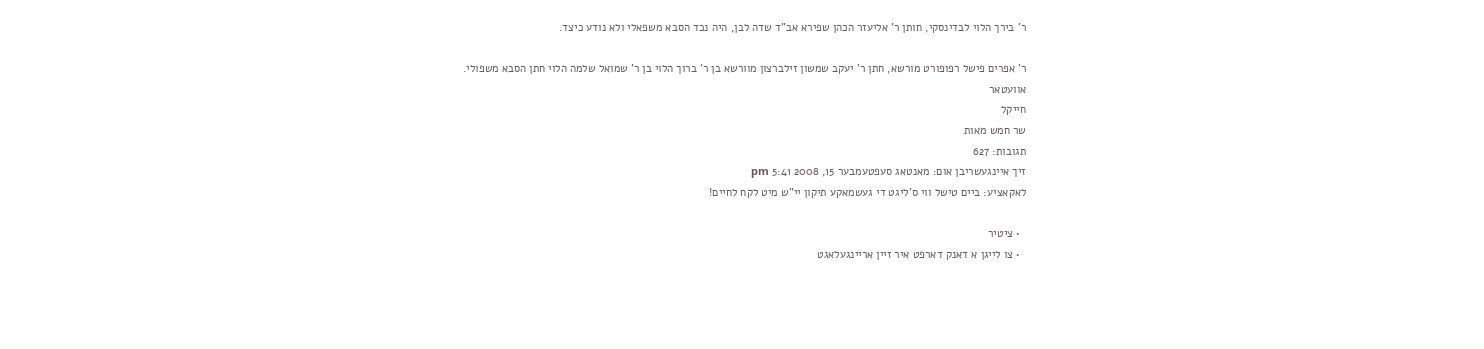ר' בירך הלוי לבדינסקי, חותן ר' אליעזר הכהן שפירא אב"ד שדה לבן, היה נכד הסבא משפאלי ולא נודע כיצד.

ר' אפרים פישל רפופורט מורשא, חתן ר' יעקב שמשון זילברצון מוורשא בן ר' ברוך הלוי בן ר' שמואל שלמה הלוי חתן הסבא משפולי.
אוועטאר
חייקל
שר חמש מאות
תגובות: 627
זיך איינגעשריבן אום: מאנטאג סעפטעמבער 15, 2008 5:41 pm
לאקאציע: ביים טישל ווי ס'ליגט די געשמאקע תיקון יי"ש מיט לקח לחיים!

  • ציטיר
  • צו לייגן א דאנק דארפט איר זיין אריינגעלאגט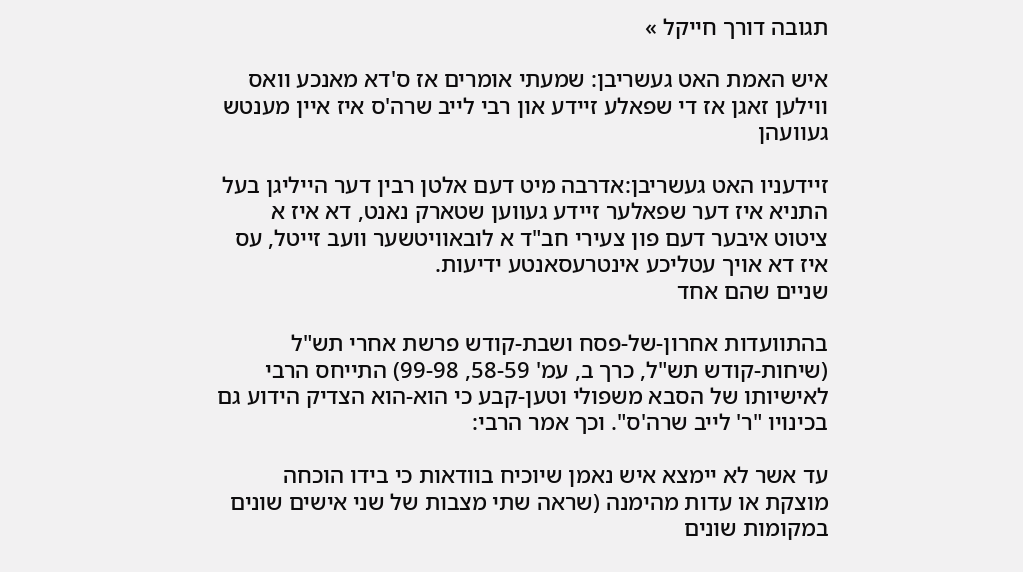תגובה דורך חייקל »

איש האמת האט געשריבן: שמעתי אומרים אז ס'דא מאנכע וואס ווילען זאגן אז די שפאלע זיידע און רבי לייב שרה'ס איז איין מענטש געוועהן

זיידעניו האט געשריבן:אדרבה מיט דעם אלטן רבין דער הייליגן בעל התניא איז דער שפאלער זיידע געווען שטארק נאנט, דא איז א ציטוט איבער דעם פון צעירי חב"ד א לובאוויטשער וועב זייטל, עס איז דא אויך עטליכע אינטרעסאנטע ידיעות.
שניים שהם אחד

בהתוועדות אחרון-של-פסח ושבת-קודש פרשת אחרי תש"ל (שיחות-קודש תש"ל, כרך ב, עמ' 58-59, 99-98) התייחס הרבי לאישיותו של הסבא משפולי וטען-קבע כי הוא-הוא הצדיק הידוע גם בכינויו "ר' לייב שרה'ס". וכך אמר הרבי:

עד אשר לא יימצא איש נאמן שיוכיח בוודאות כי בידו הוכחה מוצקת או עדות מהימנה (שראה שתי מצבות של שני אישים שונים במקומות שונים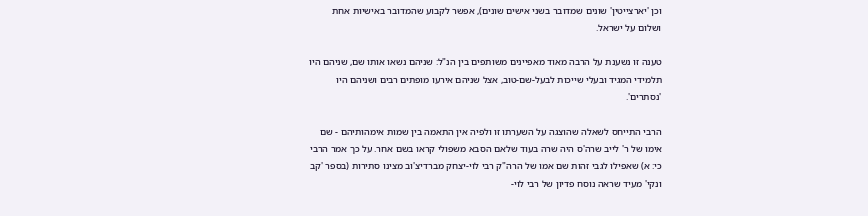וכן 'יארצייטין' שונים שמדובר בשני אישים שונים), אפשר לקבוע שהמדובר באישיות אחת ושלום על ישראל.

טענה זו נשענת על הרבה מאוד מאפיינים משותפים בין הנ"ל: שניהם נשאו אותו שם, שניהם היו תלמידי המגיד ובעלי שייכות לבעל-שם-טוב, אצל שניהם אירעו מופתים רבים ושניהם היו 'נסתרים'.

הרבי התייחס לשאלה שהוצגה על השערתו זו ולפיה אין התאמה בין שמות אימהותיהם - שם אימו של ר' לייב שרה'ס היה שרה בעוד שלאם הסבא משפולי קראו בשם אחר. על כך אמר הרבי כי: א) שאפילו לגבי זהות שם אמו של הרה"ק רבי לוי-יצחק מברדיצ'וב מצינו סתירות (בספר 'קב ונקי' מעיד שראה נוסח פדיון של רבי לוי-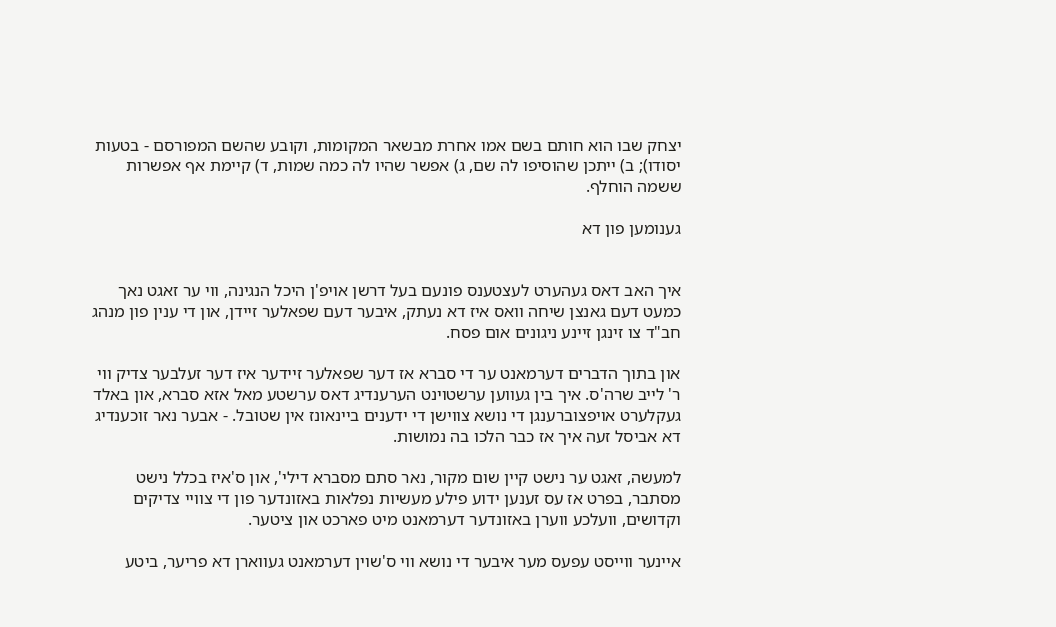יצחק שבו הוא חותם בשם אמו אחרת מבשאר המקומות, וקובע שהשם המפורסם - בטעות יסודו); ב) ייתכן שהוסיפו לה שם, ג) אפשר שהיו לה כמה שמות, ד) קיימת אף אפשרות ששמה הוחלף.

גענומען פון דא


איך האב דאס געהערט לעצטענס פונעם בעל דרשן אויפ'ן היכל הנגינה, ווי ער זאגט נאך כמעט דעם גאנצן שיחה וואס איז דא נעתק, איבער דעם שפאלער זיידן, און די ענין פון מנהג חב"ד צו זינגן זיינע ניגונים אום פסח.

און בתוך הדברים דערמאנט ער די סברא אז דער שפאלער זיידער איז דער זעלבער צדיק ווי ר' לייב שרה'ס. איך בין געווען ערשטוינט הערענדיג דאס ערשטע מאל אזא סברא, און באלד געקלערט אויפצוברענגן די נושא צווישן די ידענים ביינאונז אין שטובל. - אבער נאר זוכענדיג דא אביסל זעה איך אז כבר הלכו בה נמושות.

למעשה, זאגט ער נישט קיין שום מקור, נאר סתם מסברא דילי', און ס'איז בכלל נישט מסתבר, בפרט אז עס זענען ידוע פילע מעשיות נפלאות באזונדער פון די צוויי צדיקים וקדושים, וועלכע ווערן באזונדער דערמאנט מיט פארכט און ציטער.

איינער ווייסט עפעס מער איבער די נושא ווי ס'שוין דערמאנט געווארן דא פריער, ביטע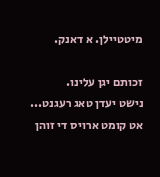מיטטיילן. א דאנק.

זכותם יגן עלינו.
נישט יעדן טאג רעגנט... אט קומט ארויס די זוהן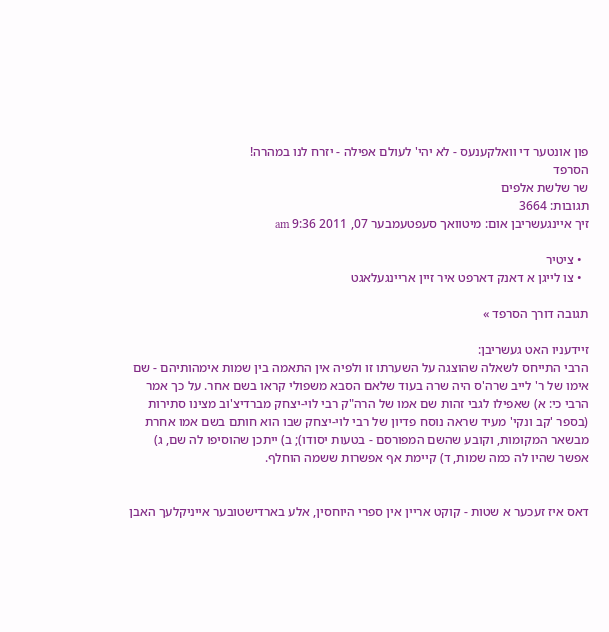פון אונטער די וואלקענעס - לא יהי' לעולם אפילה - יזרח לנו במהרה!
הסרפד
שר שלשת אלפים
תגובות: 3664
זיך איינגעשריבן אום: מיטוואך סעפטעמבער 07, 2011 9:36 am

  • ציטיר
  • צו לייגן א דאנק דארפט איר זיין אריינגעלאגט

תגובה דורך הסרפד »

זיידעניו האט געשריבן:
הרבי התייחס לשאלה שהוצגה על השערתו זו ולפיה אין התאמה בין שמות אימהותיהם - שם אימו של ר' לייב שרה'ס היה שרה בעוד שלאם הסבא משפולי קראו בשם אחר. על כך אמר הרבי כי: א) שאפילו לגבי זהות שם אמו של הרה"ק רבי לוי-יצחק מברדיצ'וב מצינו סתירות (בספר 'קב ונקי' מעיד שראה נוסח פדיון של רבי לוי-יצחק שבו הוא חותם בשם אמו אחרת מבשאר המקומות, וקובע שהשם המפורסם - בטעות יסודו); ב) ייתכן שהוסיפו לה שם, ג) אפשר שהיו לה כמה שמות, ד) קיימת אף אפשרות ששמה הוחלף.


דאס איז זעכער א שטות - קוקט אריין אין ספרי היוחסין, אלע בארדישטובער אייניקלעך האבן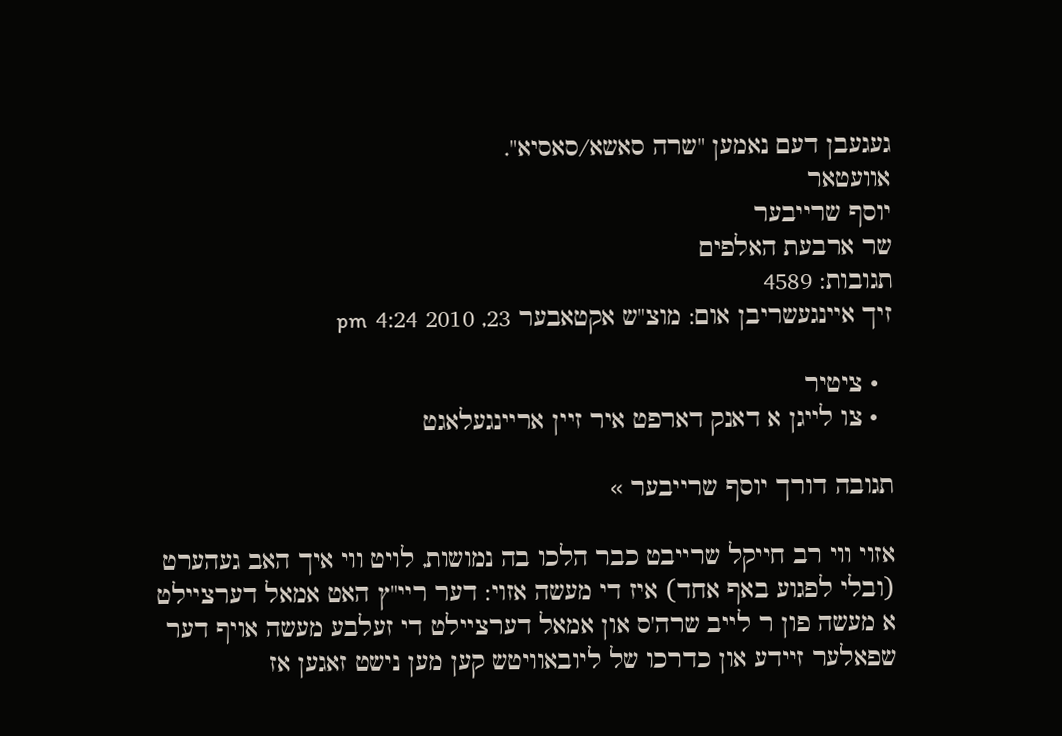געגעבן דעם נאמען "שרה סאשא/סאסיא".
אוועטאר
יוסף שרייבער
שר ארבעת האלפים
תגובות: 4589
זיך איינגעשריבן אום: מוצ"ש אקטאבער 23, 2010 4:24 pm

  • ציטיר
  • צו לייגן א דאנק דארפט איר זיין אריינגעלאגט

תגובה דורך יוסף שרייבער »

אזוי ווי רב חייקל שרייבט כבר הלכו בה נמושות, לויט ווי איך האב געהערט (ובלי לפגוע באף אחד) איז די מעשה אזוי: דער ריי"ץ האט אמאל דערציילט א מעשה פון ר לייב שרה'ס און אמאל דערציילט די זעלבע מעשה אויף דער שפאלער זיידע און כדרכו של ליובאוויטש קען מען נישט זאגען אז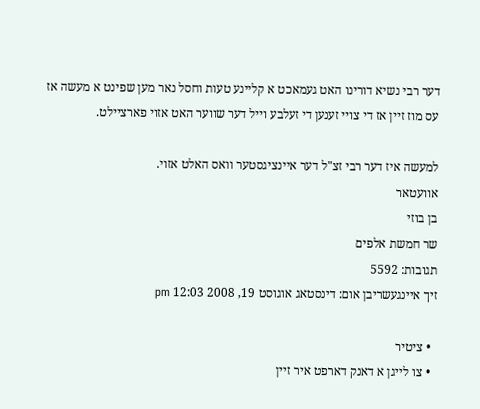דער רבי נשיא דורינו האט געמאכט א קליינע טעות וחסל נאר מען שפינט א מעשה אז עס מוז זיין אז די צויי זענען די זעלבע וייל דער שווער האט אזוי פארציילט.

למעשה איז דער רבי זצ"ל דער איינציגסטער וואס האלט אזוי.
אוועטאר
בן בוזי
שר חמשת אלפים
תגובות: 5592
זיך איינגעשריבן אום: דינסטאג אוגוסט 19, 2008 12:03 pm

  • ציטיר
  • צו לייגן א דאנק דארפט איר זיין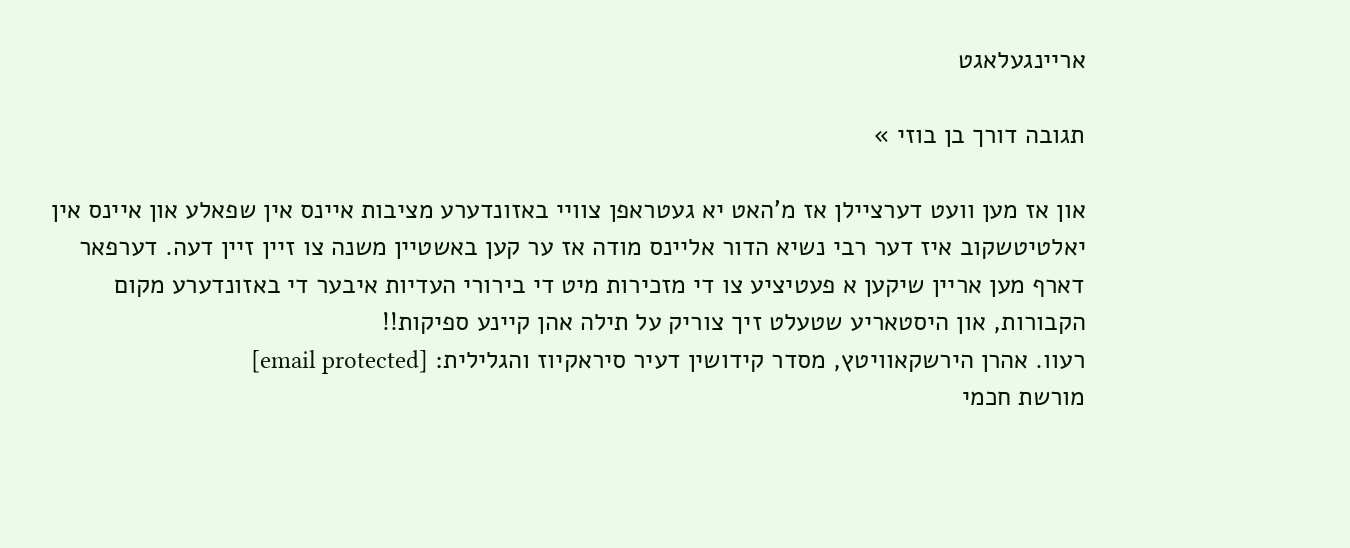אריינגעלאגט

תגובה דורך בן בוזי »

און אז מען וועט דערציילן אז מ'האט יא געטראפן צוויי באזונדערע מציבות איינס אין שפאלע און איינס אין יאלטיטשקוב איז דער רבי נשיא הדור אליינס מודה אז ער קען באשטיין משנה צו זיין זיין דעה. דערפאר דארף מען אריין שיקען א פעטיציע צו די מזכירות מיט די בירורי העדיות איבער די באזונדערע מקום הקבורות, און היסטאריע שטעלט זיך צוריק על תילה אהן קיינע ספיקות!!
רעוו. אהרן הירשקאוויטץ, מסדר קידושין דעיר סיראקיוז והגלילית: [email protected]
מורשת חכמי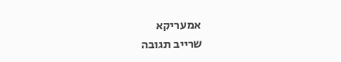אמעריקא
שרייב תגובה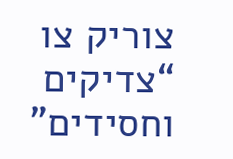צוריק צו “צדיקים וחסידים”